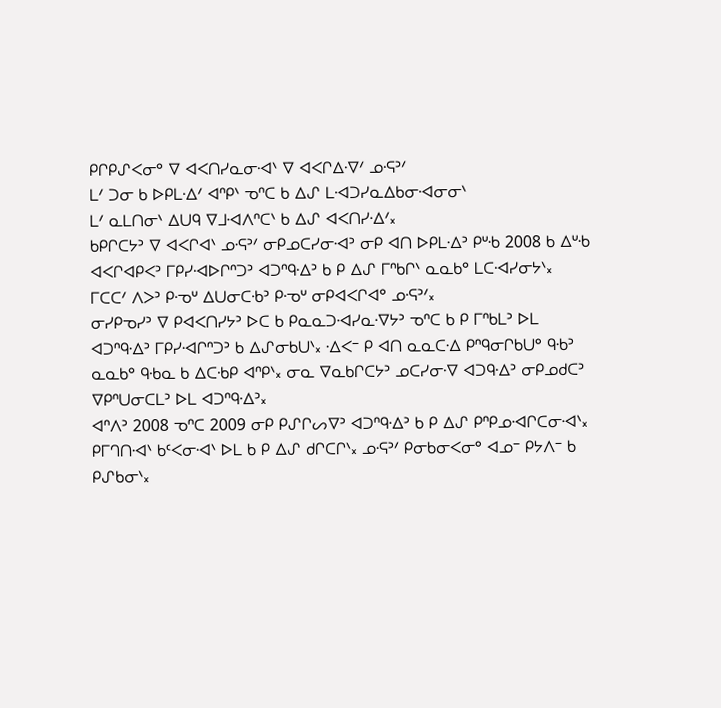ᑭᒋᑭᔑᐸᓂᐤ ᐁ ᐊᐸᑎᓯᓇᓂᐧᐊᐠ ᐁ ᐊᐸᒋᐃᐧᐁᐟ ᓄᐧᕋᐣᐟ
ᒪᐟ ᑐᓂ ᑲ ᐅᑭᒪᐧᐃᐟ ᐊᐢᑭᐠ ᓀᐢᑕ ᑲ ᐃᔑ ᒪᐧᐊᑐᓯᓇᐃᑲᓂᐧᐊᓂᓂᐠ
ᒪᐟ ᓇᒪᑎᓂᐠ ᐃᑌᑫ ᐁᒧᐧᐊᐱᐢᑕᐠ ᑲ ᐃᔑ ᐊᐸᑎᓯᐧᐃᐟ᙮
ᑲᑭᒋᑕᔭᐣ ᐁ ᐊᐸᒋᐊᐠ ᓄᐧᕋᐣᐟ ᓂᑭᓄᑕᓯᓂᐧᐊᐣ ᓂᑭ ᐊᑎ ᐅᑭᒪᐧᐃᐣ ᑭᐡᐧᑲ 2008 ᑲ ᐃᐡᐧᑲ ᐊᐸᒋᐊᑭᐸᐣ ᒥᑭᓯᐧᐊᐅᒋᐢᑐᐣ ᐊᑐᐢᑫᐧᐃᐣ ᑲ ᑭ ᐃᔑ ᒥᐢᑲᒋᐠ ᓇᓇᑲᐤ ᒪᑕᐧᐊᓯᓂᔭᐠ᙮
ᒥᑕᑕᐟ ᐱᐳᐣ ᑭᐧᓀᐡ ᐃᑌᓂᑕᐧᑲᐣ ᑭᐧᓀᐡ ᓂᑭᐊᐸᒋᐊᐤ ᓄᐧᕋᐣᐟ᙮
ᓂᓯᑭᓀᓯᐣ ᐁ ᑭᐊᐸᑎᓯᔭᐣ ᐅᑕ ᑲ ᑭᓇᓇᑐᐧᐊᓯᓇᐧᐁᔭᐣ ᓀᐢᑕ ᑲ ᑭ ᒥᐢᑲᒪᐣ ᐅᒪ ᐊᑐᐢᑫᐧᐃᐣ ᒥᑭᓯᐧᐊᒋᐢᑐᐣ ᑲ ᐃᔑᓂᑲᑌᐠ᙮ ᐧᐃᐸᐨ ᑭ ᐊᑎ ᓇᓇᑕᐧᐃ ᑭᐢᑫᓂᒋᑲᑌᐤ ᑫᐧᑲᐣ ᓇᓇᑲᐤ ᑫᐧᑲᓇ ᑲ ᐃᑕᐧᑲᑭ ᐊᐢᑭᐠ᙮ ᓂᓇ ᐁᓇᑲᒋᑕᔭᐣ ᓄᑕᓯᓂᐧᐁ ᐊᑐᑫᐧᐃᐣ ᓂᑭᓄᑯᑕᐣ ᐁᑭᐢᑌᓂᑕᒪᐣ ᐅᒪ ᐊᑐᐢᑫᐧᐃᐣ᙮
ᐊᐢᐱᐣ 2008 ᓀᐢᑕ 2009 ᓂᑭ ᑭᔑᒋᔕᐁᐣ ᐊᑐᐢᑫᐧᐃᐣ ᑲ ᑭ ᐃᔑ ᑭᐢᑭᓄᐧᐊᒋᑕᓂᐧᐊᐠ᙮ ᑭᒥᒉᑎᐧᐊᐠ ᑲᑦᐸᓂᐧᐊᐠ ᐅᒪ ᑲ ᑭ ᐃᔑ ᑯᒋᑕᒋᐠ᙮ ᓄᐧᕋᐣᐟ ᑭᓂᑲᓂᐸᓂᐤ ᐊᓄᐨ ᑭᔭᐱᐨ ᑲ ᑭᔑᑲᓂᐠ᙮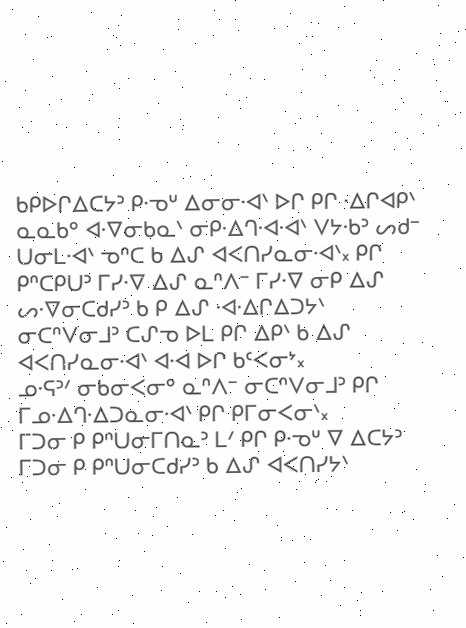ᑲᑭᐅᒋᐃᑕᔭᐣ ᑭᐧᓀᐡ ᐃᓂᓂᐧᐊᐠ ᐅᒋ ᑭᒋ ᐧᐃᒋᐊᑭᐠ ᓇᓇᑲᐤ ᐊᐧᐁᓂᑲᓇᐠ ᓂᑭᐧᐃᒉᐧᐊᐧᐊᐠ ᐯᔭᐧᑲᐣ ᔕᑯᐨ ᑌᓂᒪᐧᐊᐠ ᓀᐢᑕ ᑲ ᐃᔑ ᐊᐸᑎᓯᓇᓂᐧᐊᐠ᙮ ᑭᒋ ᑭᐢᑕᑭᑌᐣ ᒥᓯᐧᐁ ᐃᔑ ᓇᐢᐱᐨ ᒥᓯᐧᐁ ᓂᑭ ᐃᔑ ᔕᐧᐁᓂᑕᑯᓯᐣ ᑲ ᑭ ᐃᔑ ᐧᐊᐧᐃᒋᐃᑐᔭᐠ ᓂᑕᐢᐯᓂᒧᐣ ᑕᔑᓀ ᐅᒪ ᑭᒋ ᐃᑭᐠ ᑲ ᐃᔑ ᐊᐸᑎᓯᓇᓂᐧᐊᐠ ᐊᐧᐊ ᐅᒋ ᑲᑦᐸᓂᔾ᙮
ᓄᐧᕋᐣᐟ ᓂᑲᓂᐸᓂᐤ ᓇᐢᐱᐨ ᓂᑕᐢᐯᓂᒧᐣ ᑭᒋ ᒥᓄᐧᐃᒉᐧᐃᑐᓇᓂᐧᐊᐠ ᑭᒋ ᑭᒥᓂᐸᓂᐠ᙮
ᒥᑐᓂ ᑭ ᑭᐢᑌᓂᒥᑎᓇᐣ ᒪᐟ ᑭᒋ ᑭᐧᓀᐡ ᐁ ᐃᑕᔭᐣ ᒥᑐᓂ ᑭ ᑭᐢᑌᓂᑕᑯᓯᐣ ᑲ ᐃᔑ ᐊᐸᑎᓯᔭᐠ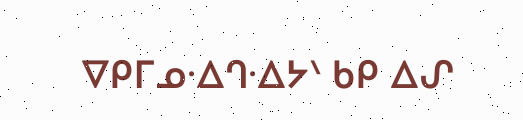ᐁᑭᒥᓄᐧᐃᒉᐧᐃᔭᐠ ᑲᑭ ᐃᔑ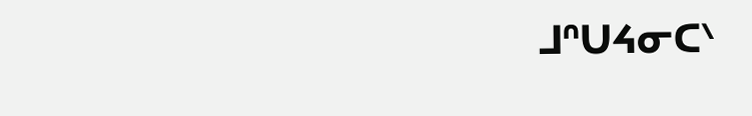ᒧᐢᑌᔦᓂᑕᐠ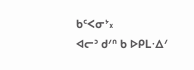ᑲᑦᐸᓂᔾ᙮
ᐊᓕᐣ ᑯᐟᐢ ᑲ ᐅᑭᒪᐧᐃᐟ